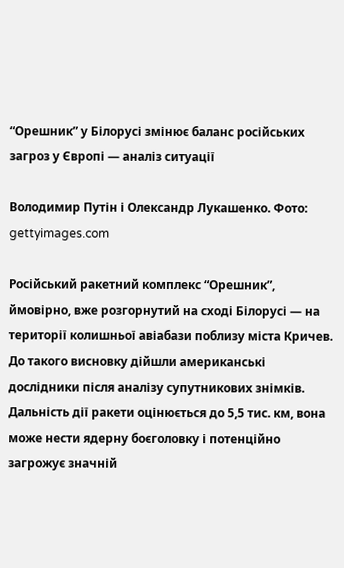“Орешник” у Білорусі змінює баланс російських загроз у Європі — аналіз ситуації

Володимир Путін і Олександр Лукашенко. Фото: gettyimages.com

Російський ракетний комплекс “Орешник”, ймовірно, вже розгорнутий на сході Білорусі — на території колишньої авіабази поблизу міста Кричев. До такого висновку дійшли американські дослідники після аналізу супутникових знімків. Дальність дії ракети оцінюється до 5,5 тис. км, вона може нести ядерну боєголовку і потенційно загрожує значній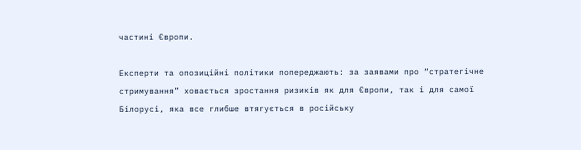частині Європи.

Експерти та опозиційні політики попереджають: за заявами про “стратегічне стримування” ховається зростання ризиків як для Європи, так і для самої Білорусі, яка все глибше втягується в російську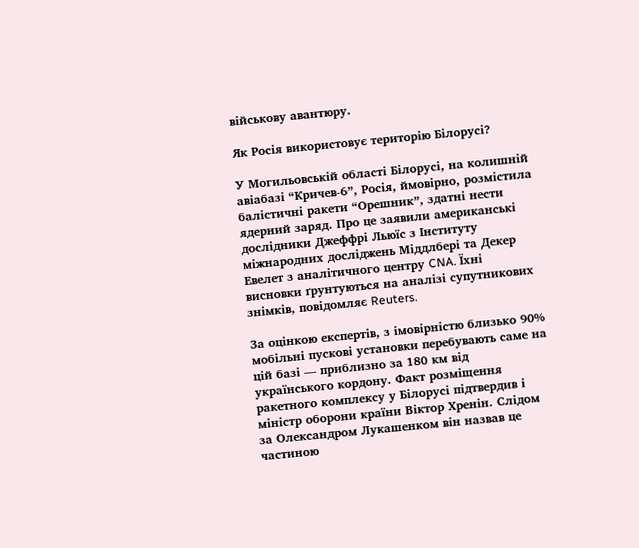військову авантюру.

Як Росія використовує територію Білорусі?

У Могильовській області Білорусі, на колишній авіабазі “Кричев-6”, Росія, ймовірно, розмістила балістичні ракети “Орешник”, здатні нести ядерний заряд. Про це заявили американські дослідники Джеффрі Льюїс з Інституту міжнародних досліджень Міддлбері та Декер Евелет з аналітичного центру CNA. Їхні висновки ґрунтуються на аналізі супутникових знімків, повідомляє Reuters.

За оцінкою експертів, з імовірністю близько 90% мобільні пускові установки перебувають саме на цій базі — приблизно за 180 км від українського кордону. Факт розміщення ракетного комплексу у Білорусі підтвердив і міністр оборони країни Віктор Хренін. Слідом за Олександром Лукашенком він назвав це частиною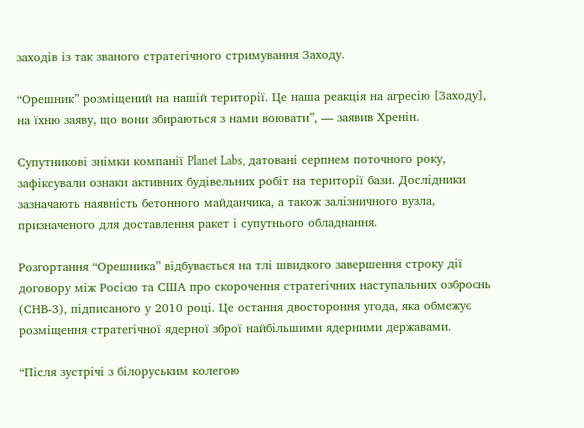заходів із так званого стратегічного стримування Заходу.

“Орешник” розміщений на нашій території. Це наша реакція на агресію [Заходу], на їхню заяву, що вони збираються з нами воювати”, — заявив Хренін.

Супутникові знімки компанії Planet Labs, датовані серпнем поточного року, зафіксували ознаки активних будівельних робіт на території бази. Дослідники зазначають наявність бетонного майданчика, а також залізничного вузла, призначеного для доставлення ракет і супутнього обладнання.

Розгортання “Орешника” відбувається на тлі швидкого завершення строку дії договору між Росією та США про скорочення стратегічних наступальних озброєнь (СНВ-3), підписаного у 2010 році. Це остання двостороння угода, яка обмежує розміщення стратегічної ядерної зброї найбільшими ядерними державами.

“Після зустрічі з білоруським колегою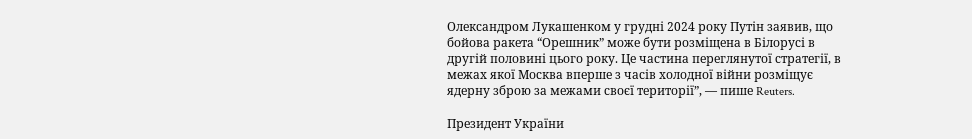Олександром Лукашенком у грудні 2024 року Путін заявив, що бойова ракета “Орешник” може бути розміщена в Білорусі в другій половині цього року. Це частина переглянутої стратегії, в межах якої Москва вперше з часів холодної війни розміщує ядерну зброю за межами своєї території”, — пише Reuters.

Президент України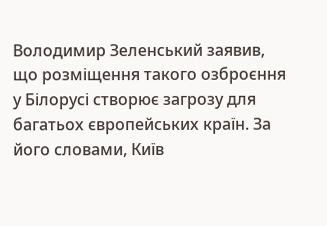Володимир Зеленський заявив, що розміщення такого озброєння у Білорусі створює загрозу для багатьох європейських країн. За його словами, Київ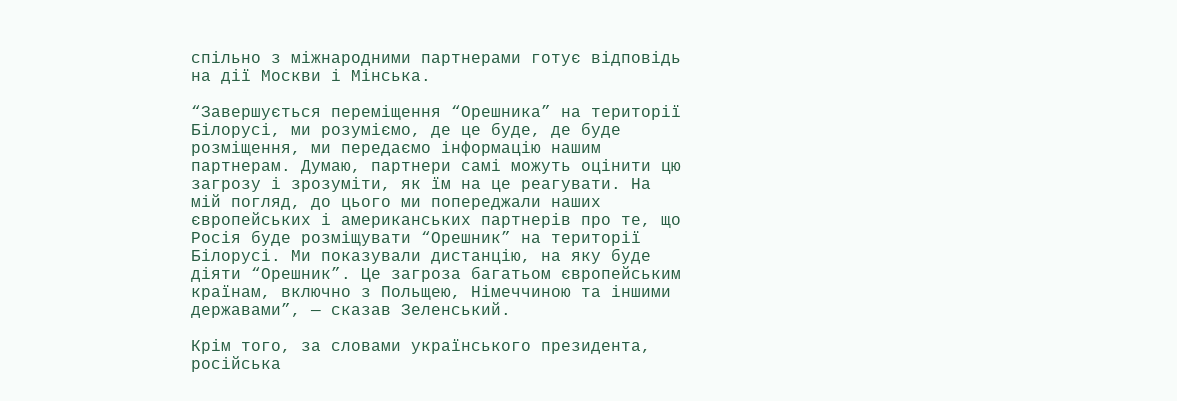спільно з міжнародними партнерами готує відповідь на дії Москви і Мінська.

“Завершується переміщення “Орешника” на території Білорусі, ми розуміємо, де це буде, де буде розміщення, ми передаємо інформацію нашим партнерам. Думаю, партнери самі можуть оцінити цю загрозу і зрозуміти, як їм на це реагувати. На мій погляд, до цього ми попереджали наших європейських і американських партнерів про те, що Росія буде розміщувати “Орешник” на території Білорусі. Ми показували дистанцію, на яку буде діяти “Орешник”. Це загроза багатьом європейським країнам, включно з Польщею, Німеччиною та іншими державами”, — сказав Зеленський.

Крім того, за словами українського президента, російська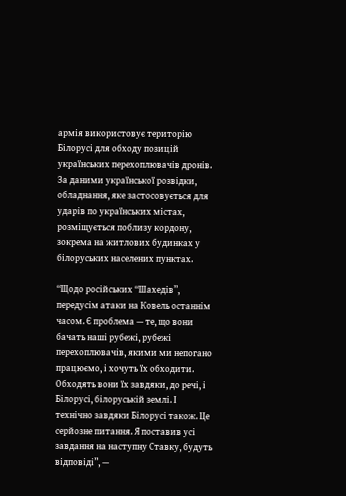армія використовує територію Білорусі для обходу позицій українських перехоплювачів дронів. За даними української розвідки, обладнання, яке застосовується для ударів по українських містах, розміщується поблизу кордону, зокрема на житлових будинках у білоруських населених пунктах.

“Щодо російських “Шахедів”, передусім атаки на Ковель останнім часом. Є проблема — те, що вони бачать наші рубежі, рубежі перехоплювачів, якими ми непогано працюємо, і хочуть їх обходити. Обходять вони їх завдяки, до речі, і Білорусі, білоруській землі. І технічно завдяки Білорусі також. Це серйозне питання. Я поставив усі завдання на наступну Ставку, будуть відповіді”, —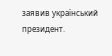заявив український президент.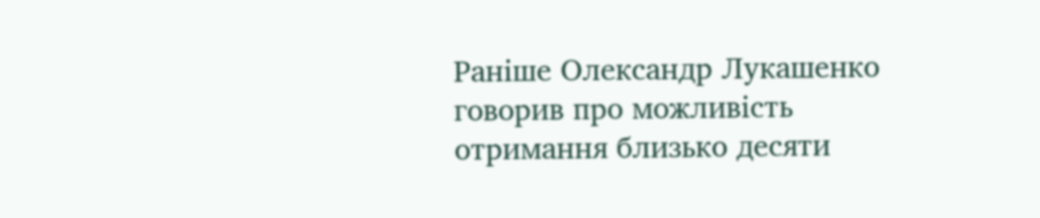Раніше Олександр Лукашенко говорив про можливість отримання близько десяти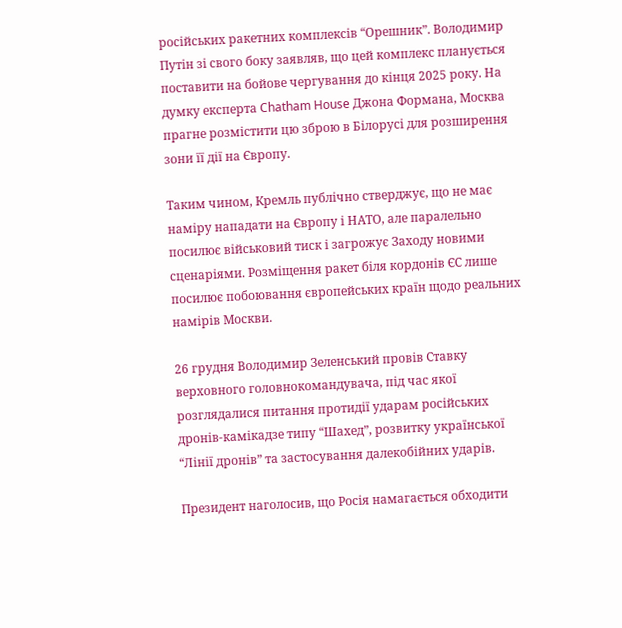російських ракетних комплексів “Орешник”. Володимир Путін зі свого боку заявляв, що цей комплекс планується поставити на бойове чергування до кінця 2025 року. На думку експерта Chatham House Джона Формана, Москва прагне розмістити цю зброю в Білорусі для розширення зони її дії на Європу.

Таким чином, Кремль публічно стверджує, що не має наміру нападати на Європу і НАТО, але паралельно посилює військовий тиск і загрожує Заходу новими сценаріями. Розміщення ракет біля кордонів ЄС лише посилює побоювання європейських країн щодо реальних намірів Москви.

26 грудня Володимир Зеленський провів Ставку верховного головнокомандувача, під час якої розглядалися питання протидії ударам російських дронів-камікадзе типу “Шахед”, розвитку української “Лінії дронів” та застосування далекобійних ударів.

Президент наголосив, що Росія намагається обходити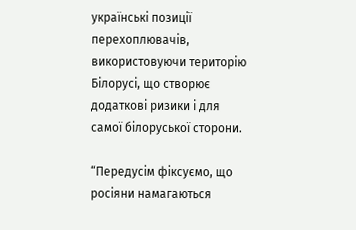українські позиції перехоплювачів, використовуючи територію Білорусі, що створює додаткові ризики і для самої білоруської сторони.

“Передусім фіксуємо, що росіяни намагаються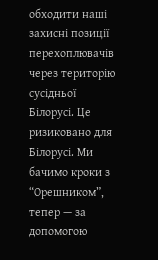обходити наші захисні позиції перехоплювачів через територію сусідньої Білорусі. Це ризиковано для Білорусі. Ми бачимо кроки з “Орешником”, тепер — за допомогою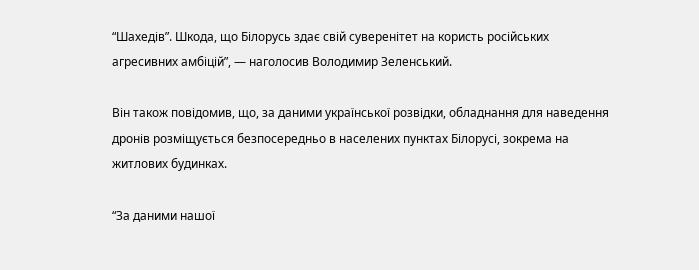“Шахедів”. Шкода, що Білорусь здає свій суверенітет на користь російських агресивних амбіцій”, — наголосив Володимир Зеленський.

Він також повідомив, що, за даними української розвідки, обладнання для наведення дронів розміщується безпосередньо в населених пунктах Білорусі, зокрема на житлових будинках.

“За даними нашої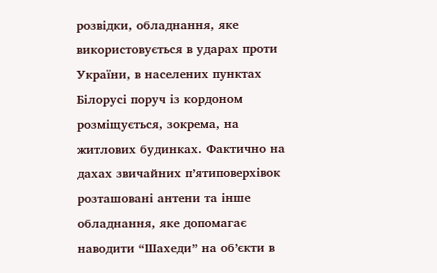розвідки, обладнання, яке використовується в ударах проти України, в населених пунктах Білорусі поруч із кордоном розміщується, зокрема, на житлових будинках. Фактично на дахах звичайних п’ятиповерхівок розташовані антени та інше обладнання, яке допомагає наводити “Шахеди” на об’єкти в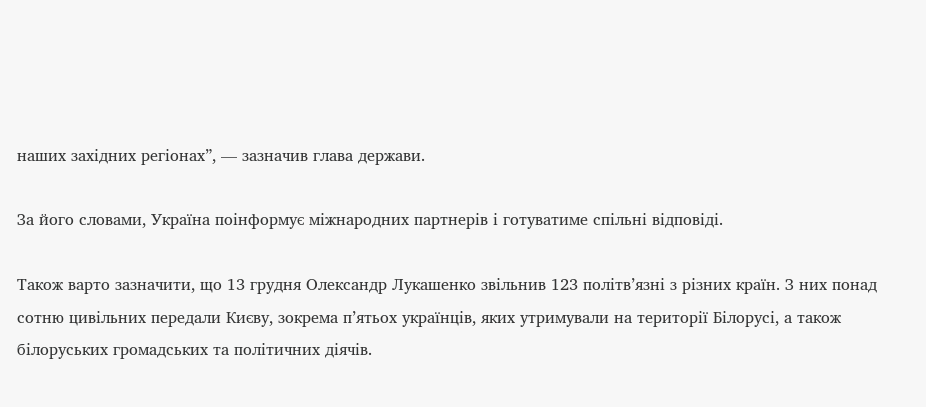наших західних регіонах”, — зазначив глава держави.

За його словами, Україна поінформує міжнародних партнерів і готуватиме спільні відповіді.

Також варто зазначити, що 13 грудня Олександр Лукашенко звільнив 123 політв’язні з різних країн. З них понад сотню цивільних передали Києву, зокрема п’ятьох українців, яких утримували на території Білорусі, а також білоруських громадських та політичних діячів.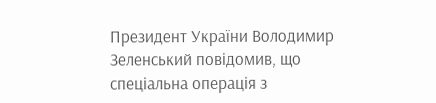Президент України Володимир Зеленський повідомив, що спеціальна операція з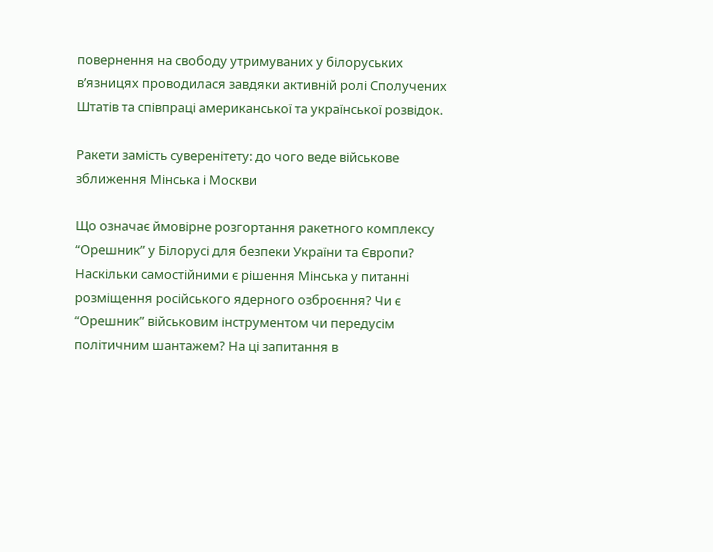повернення на свободу утримуваних у білоруських в’язницях проводилася завдяки активній ролі Сполучених Штатів та співпраці американської та української розвідок.

Ракети замість суверенітету: до чого веде військове зближення Мінська і Москви

Що означає ймовірне розгортання ракетного комплексу “Орешник” у Білорусі для безпеки України та Європи? Наскільки самостійними є рішення Мінська у питанні розміщення російського ядерного озброєння? Чи є “Орешник” військовим інструментом чи передусім політичним шантажем? На ці запитання в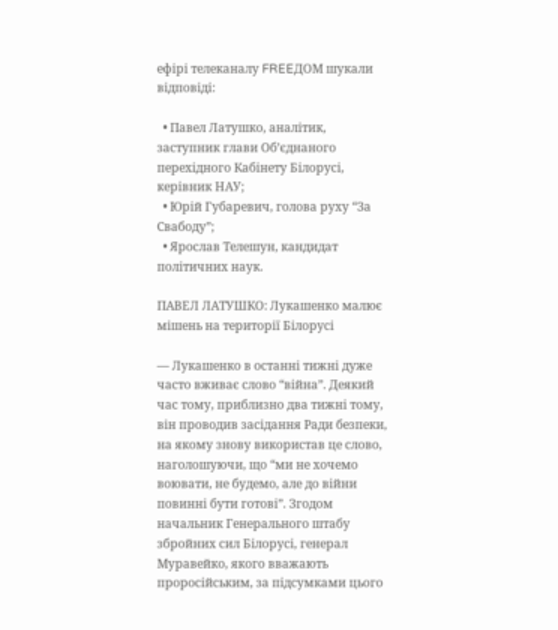ефірі телеканалу FREEДОМ шукали відповіді:

  • Павел Латушко, аналітик, заступник глави Об’єднаного перехідного Кабінету Білорусі, керівник НАУ;
  • Юрій Губаревич, голова руху “За Свабоду”;
  • Ярослав Телешун, кандидат політичних наук.

ПАВЕЛ ЛАТУШКО: Лукашенко малює мішень на території Білорусі

— Лукашенко в останні тижні дуже часто вживає слово “війна”. Деякий час тому, приблизно два тижні тому, він проводив засідання Ради безпеки, на якому знову використав це слово, наголошуючи, що “ми не хочемо воювати, не будемо, але до війни повинні бути готові”. Згодом начальник Генерального штабу збройних сил Білорусі, генерал Муравейко, якого вважають проросійським, за підсумками цього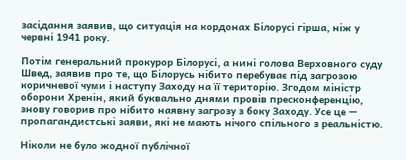засідання заявив, що ситуація на кордонах Білорусі гірша, ніж у червні 1941 року.

Потім генеральний прокурор Білорусі, а нині голова Верховного суду Швед, заявив про те, що Білорусь нібито перебуває під загрозою коричневої чуми і наступу Заходу на її територію. Згодом міністр оборони Хренін, який буквально днями провів пресконференцію, знову говорив про нібито наявну загрозу з боку Заходу. Усе це — пропагандистські заяви, які не мають нічого спільного з реальністю.

Ніколи не було жодної публічної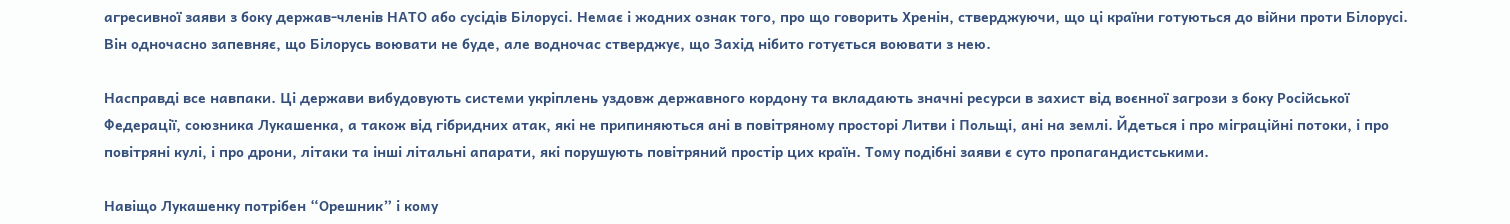агресивної заяви з боку держав-членів НАТО або сусідів Білорусі. Немає і жодних ознак того, про що говорить Хренін, стверджуючи, що ці країни готуються до війни проти Білорусі. Він одночасно запевняє, що Білорусь воювати не буде, але водночас стверджує, що Захід нібито готується воювати з нею.

Насправді все навпаки. Ці держави вибудовують системи укріплень уздовж державного кордону та вкладають значні ресурси в захист від воєнної загрози з боку Російської Федерації, союзника Лукашенка, а також від гібридних атак, які не припиняються ані в повітряному просторі Литви і Польщі, ані на землі. Йдеться і про міграційні потоки, і про повітряні кулі, і про дрони, літаки та інші літальні апарати, які порушують повітряний простір цих країн. Тому подібні заяви є суто пропагандистськими.

Навіщо Лукашенку потрібен “Орешник” і кому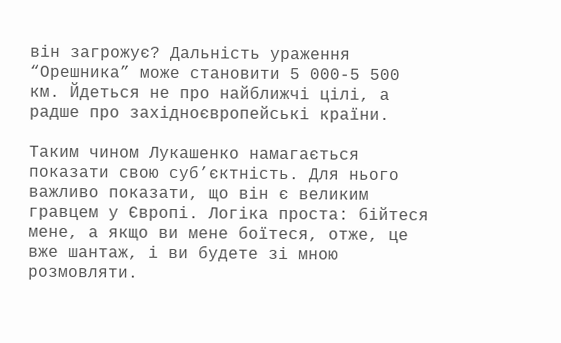він загрожує? Дальність ураження “Орешника” може становити 5 000-5 500 км. Йдеться не про найближчі цілі, а радше про західноєвропейські країни.

Таким чином Лукашенко намагається показати свою суб’єктність. Для нього важливо показати, що він є великим гравцем у Європі. Логіка проста: бійтеся мене, а якщо ви мене боїтеся, отже, це вже шантаж, і ви будете зі мною розмовляти.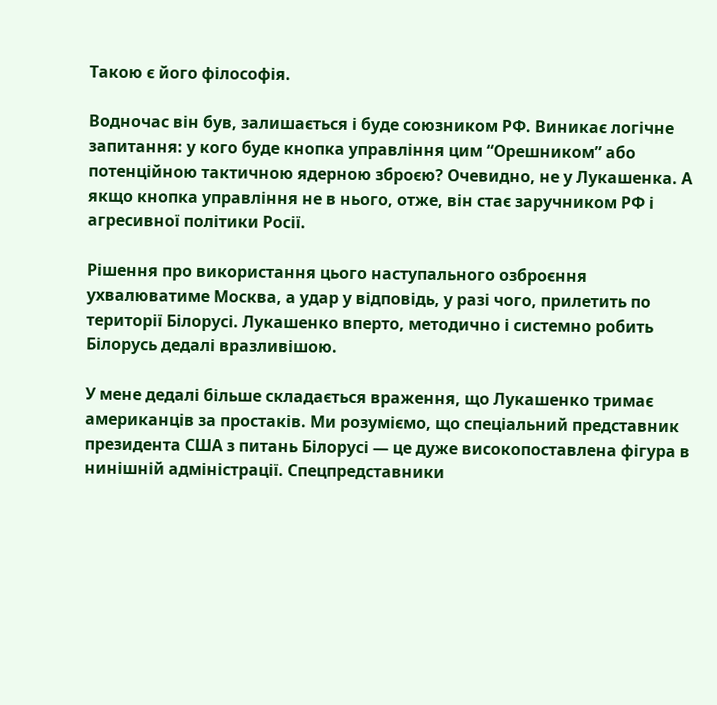Такою є його філософія.

Водночас він був, залишається і буде союзником РФ. Виникає логічне запитання: у кого буде кнопка управління цим “Орешником” або потенційною тактичною ядерною зброєю? Очевидно, не у Лукашенка. А якщо кнопка управління не в нього, отже, він стає заручником РФ і агресивної політики Росії.

Рішення про використання цього наступального озброєння ухвалюватиме Москва, а удар у відповідь, у разі чого, прилетить по території Білорусі. Лукашенко вперто, методично і системно робить Білорусь дедалі вразливішою.

У мене дедалі більше складається враження, що Лукашенко тримає американців за простаків. Ми розуміємо, що спеціальний представник президента США з питань Білорусі — це дуже високопоставлена фігура в нинішній адміністрації. Спецпредставники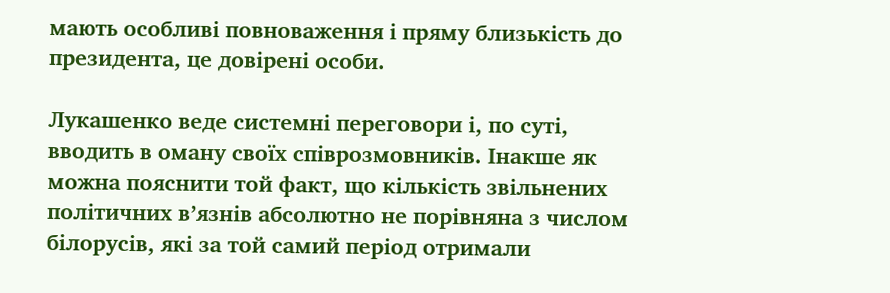мають особливі повноваження і пряму близькість до президента, це довірені особи.

Лукашенко веде системні переговори і, по суті, вводить в оману своїх співрозмовників. Інакше як можна пояснити той факт, що кількість звільнених політичних в’язнів абсолютно не порівняна з числом білорусів, які за той самий період отримали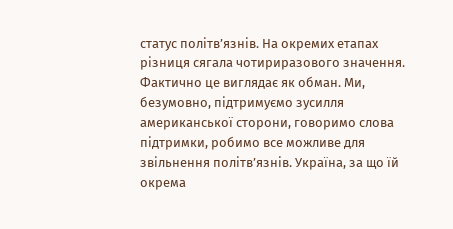статус політв’язнів. На окремих етапах різниця сягала чотириразового значення. Фактично це виглядає як обман. Ми, безумовно, підтримуємо зусилля американської сторони, говоримо слова підтримки, робимо все можливе для звільнення політв’язнів. Україна, за що їй окрема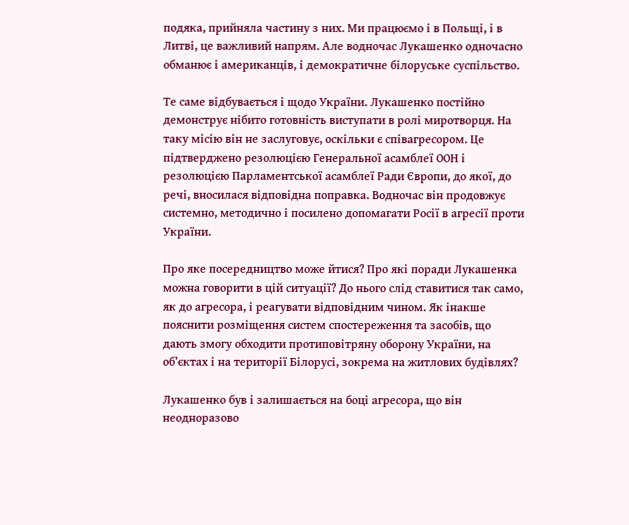подяка, прийняла частину з них. Ми працюємо і в Польщі, і в Литві, це важливий напрям. Але водночас Лукашенко одночасно обманює і американців, і демократичне білоруське суспільство.

Те саме відбувається і щодо України. Лукашенко постійно демонструє нібито готовність виступати в ролі миротворця. На таку місію він не заслуговує, оскільки є співагресором. Це підтверджено резолюцією Генеральної асамблеї ООН і резолюцією Парламентської асамблеї Ради Європи, до якої, до речі, вносилася відповідна поправка. Водночас він продовжує системно, методично і посилено допомагати Росії в агресії проти України.

Про яке посередництво може йтися? Про які поради Лукашенка можна говорити в цій ситуації? До нього слід ставитися так само, як до агресора, і реагувати відповідним чином. Як інакше пояснити розміщення систем спостереження та засобів, що дають змогу обходити протиповітряну оборону України, на об’єктах і на території Білорусі, зокрема на житлових будівлях?

Лукашенко був і залишається на боці агресора, що він неодноразово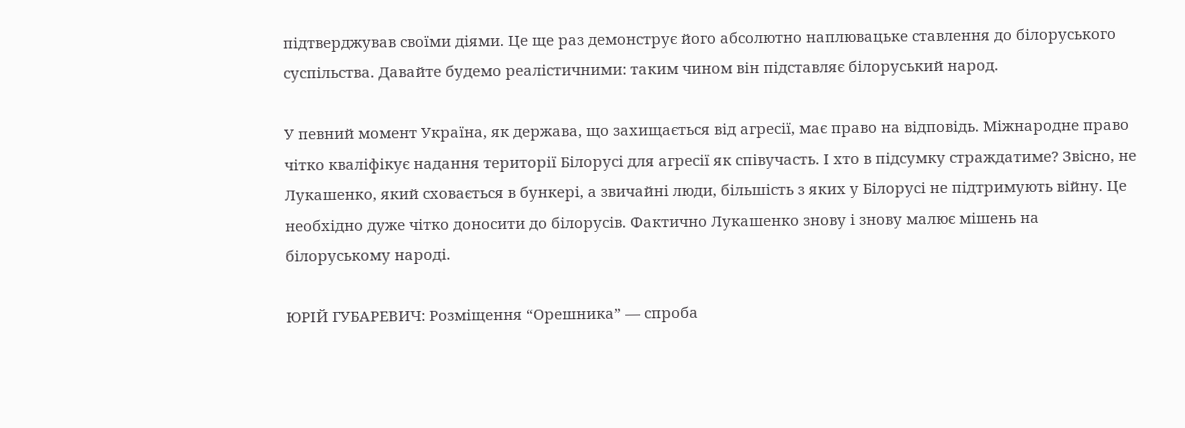підтверджував своїми діями. Це ще раз демонструє його абсолютно наплювацьке ставлення до білоруського суспільства. Давайте будемо реалістичними: таким чином він підставляє білоруський народ.

У певний момент Україна, як держава, що захищається від агресії, має право на відповідь. Міжнародне право чітко кваліфікує надання території Білорусі для агресії як співучасть. І хто в підсумку страждатиме? Звісно, не Лукашенко, який сховається в бункері, а звичайні люди, більшість з яких у Білорусі не підтримують війну. Це необхідно дуже чітко доносити до білорусів. Фактично Лукашенко знову і знову малює мішень на білоруському народі.

ЮРІЙ ГУБАРЕВИЧ: Розміщення “Орешника” — спроба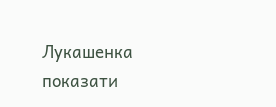Лукашенка показати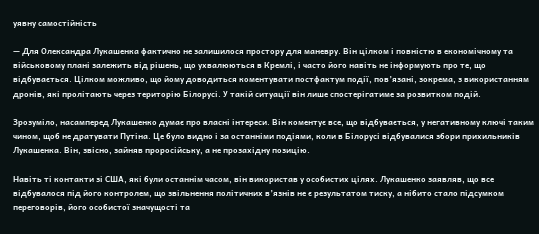уявну самостійність

— Для Олександра Лукашенка фактично не залишилося простору для маневру. Він цілком і повністю в економічному та військовому плані залежить від рішень, що ухвалюються в Кремлі, і часто його навіть не інформують про те, що відбувається. Цілком можливо, що йому доводиться коментувати постфактум події, пов’язані, зокрема, з використанням дронів, які пролітають через територію Білорусі. У такій ситуації він лише спостерігатиме за розвитком подій.

Зрозуміло, насамперед Лукашенко думає про власні інтереси. Він коментує все, що відбувається, у негативному ключі таким чином, щоб не дратувати Путіна. Це було видно і за останніми подіями, коли в Білорусі відбувалися збори прихильників Лукашенка. Він, звісно, зайняв проросійську, а не прозахідну позицію.

Навіть ті контакти зі США, які були останнім часом, він використав у особистих цілях. Лукашенко заявляв, що все відбувалося під його контролем, що звільнення політичних в’язнів не є результатом тиску, а нібито стало підсумком переговорів, його особистої значущості та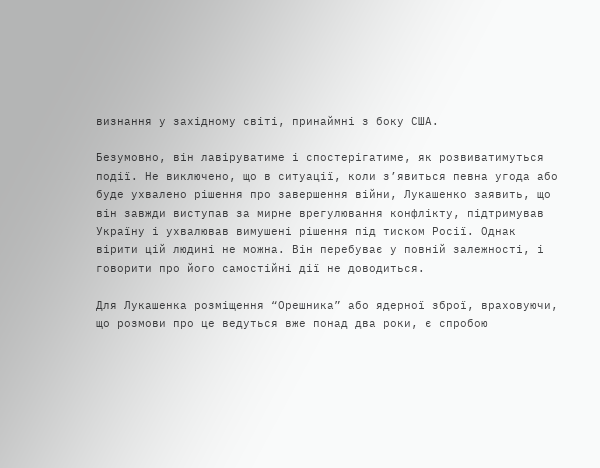визнання у західному світі, принаймні з боку США.

Безумовно, він лавіруватиме і спостерігатиме, як розвиватимуться події. Не виключено, що в ситуації, коли з’явиться певна угода або буде ухвалено рішення про завершення війни, Лукашенко заявить, що він завжди виступав за мирне врегулювання конфлікту, підтримував Україну і ухвалював вимушені рішення під тиском Росії. Однак вірити цій людині не можна. Він перебуває у повній залежності, і говорити про його самостійні дії не доводиться.

Для Лукашенка розміщення “Орешника” або ядерної зброї, враховуючи, що розмови про це ведуться вже понад два роки, є спробою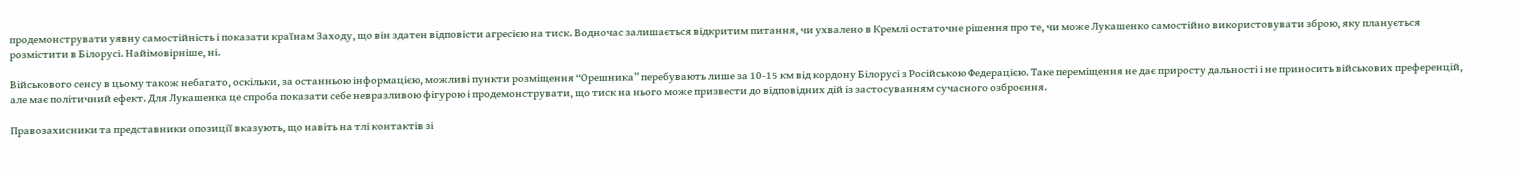продемонструвати уявну самостійність і показати країнам Заходу, що він здатен відповісти агресією на тиск. Водночас залишається відкритим питання, чи ухвалено в Кремлі остаточне рішення про те, чи може Лукашенко самостійно використовувати зброю, яку планується розмістити в Білорусі. Найімовірніше, ні.

Військового сенсу в цьому також небагато, оскільки, за останньою інформацією, можливі пункти розміщення “Орешника” перебувають лише за 10-15 км від кордону Білорусі з Російською Федерацією. Таке переміщення не дає приросту дальності і не приносить військових преференцій, але має політичний ефект. Для Лукашенка це спроба показати себе невразливою фігурою і продемонструвати, що тиск на нього може призвести до відповідних дій із застосуванням сучасного озброєння.

Правозахисники та представники опозиції вказують, що навіть на тлі контактів зі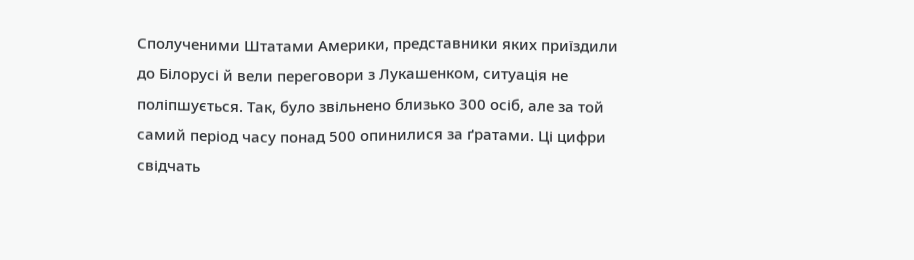Сполученими Штатами Америки, представники яких приїздили до Білорусі й вели переговори з Лукашенком, ситуація не поліпшується. Так, було звільнено близько 300 осіб, але за той самий період часу понад 500 опинилися за ґратами. Ці цифри свідчать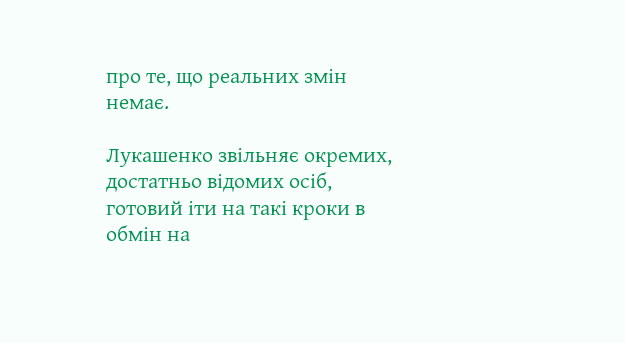про те, що реальних змін немає.

Лукашенко звільняє окремих, достатньо відомих осіб, готовий іти на такі кроки в обмін на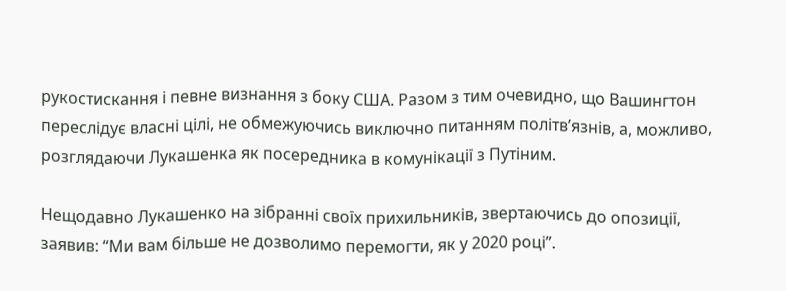рукостискання і певне визнання з боку США. Разом з тим очевидно, що Вашингтон переслідує власні цілі, не обмежуючись виключно питанням політв’язнів, а, можливо, розглядаючи Лукашенка як посередника в комунікації з Путіним.

Нещодавно Лукашенко на зібранні своїх прихильників, звертаючись до опозиції, заявив: “Ми вам більше не дозволимо перемогти, як у 2020 році”.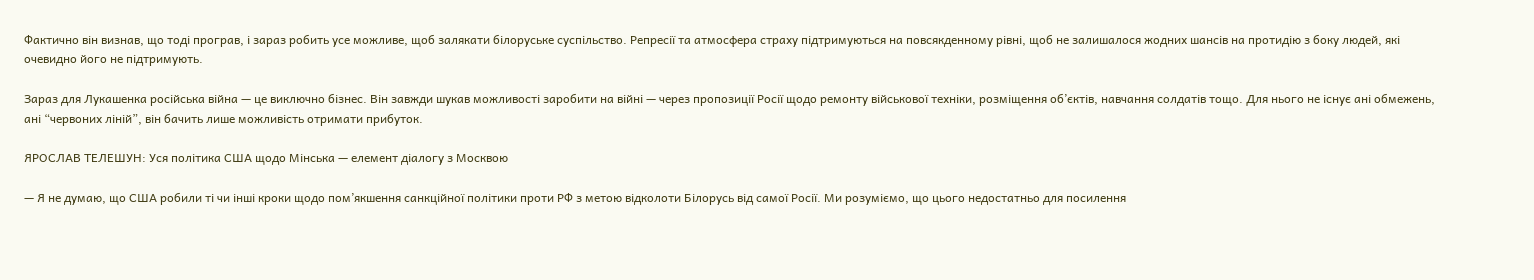Фактично він визнав, що тоді програв, і зараз робить усе можливе, щоб залякати білоруське суспільство. Репресії та атмосфера страху підтримуються на повсякденному рівні, щоб не залишалося жодних шансів на протидію з боку людей, які очевидно його не підтримують.

Зараз для Лукашенка російська війна — це виключно бізнес. Він завжди шукав можливості заробити на війні — через пропозиції Росії щодо ремонту військової техніки, розміщення об’єктів, навчання солдатів тощо. Для нього не існує ані обмежень, ані “червоних ліній”, він бачить лише можливість отримати прибуток.

ЯРОСЛАВ ТЕЛЕШУН: Уся політика США щодо Мінська — елемент діалогу з Москвою

— Я не думаю, що США робили ті чи інші кроки щодо пом’якшення санкційної політики проти РФ з метою відколоти Білорусь від самої Росії. Ми розуміємо, що цього недостатньо для посилення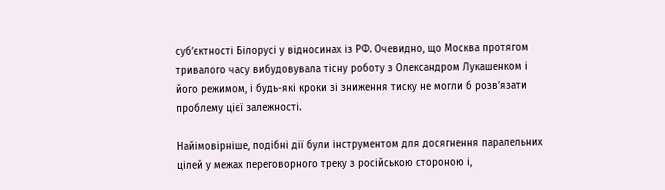суб’єктності Білорусі у відносинах із РФ. Очевидно, що Москва протягом тривалого часу вибудовувала тісну роботу з Олександром Лукашенком і його режимом, і будь-які кроки зі зниження тиску не могли б розв’язати проблему цієї залежності.

Найімовірніше, подібні дії були інструментом для досягнення паралельних цілей у межах переговорного треку з російською стороною і,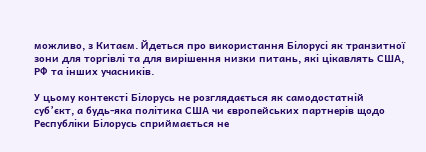можливо, з Китаєм. Йдеться про використання Білорусі як транзитної зони для торгівлі та для вирішення низки питань, які цікавлять США, РФ та інших учасників.

У цьому контексті Білорусь не розглядається як самодостатній суб’єкт, а будь-яка політика США чи європейських партнерів щодо Республіки Білорусь сприймається не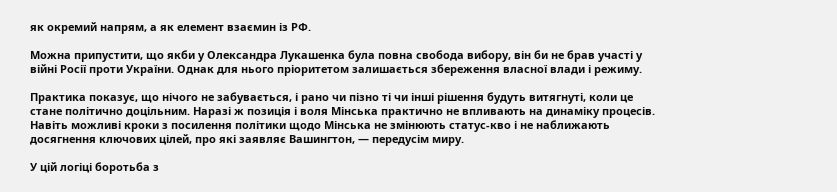як окремий напрям, а як елемент взаємин із РФ.

Можна припустити, що якби у Олександра Лукашенка була повна свобода вибору, він би не брав участі у війні Росії проти України. Однак для нього пріоритетом залишається збереження власної влади і режиму.

Практика показує, що нічого не забувається, і рано чи пізно ті чи інші рішення будуть витягнуті, коли це стане політично доцільним. Наразі ж позиція і воля Мінська практично не впливають на динаміку процесів. Навіть можливі кроки з посилення політики щодо Мінська не змінюють статус-кво і не наближають досягнення ключових цілей, про які заявляє Вашингтон, — передусім миру.

У цій логіці боротьба з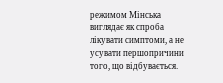режимом Мінська виглядає як спроба лікувати симптоми, а не усувати першопричини того, що відбувається.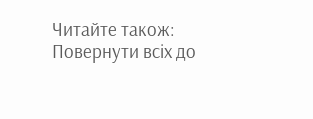Читайте також: Повернути всіх до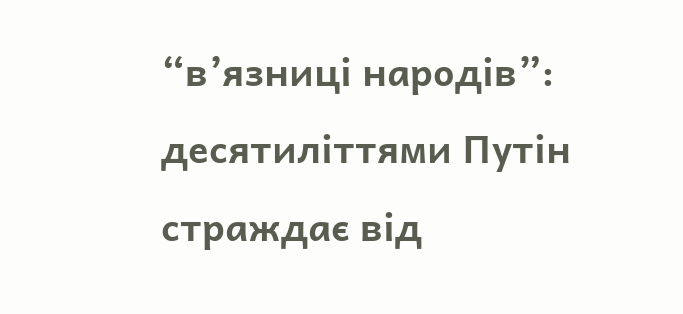“в’язниці народів”: десятиліттями Путін страждає від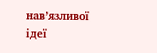нав’язливої ідеї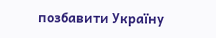позбавити Україну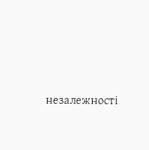незалежності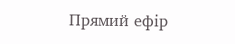Прямий ефір